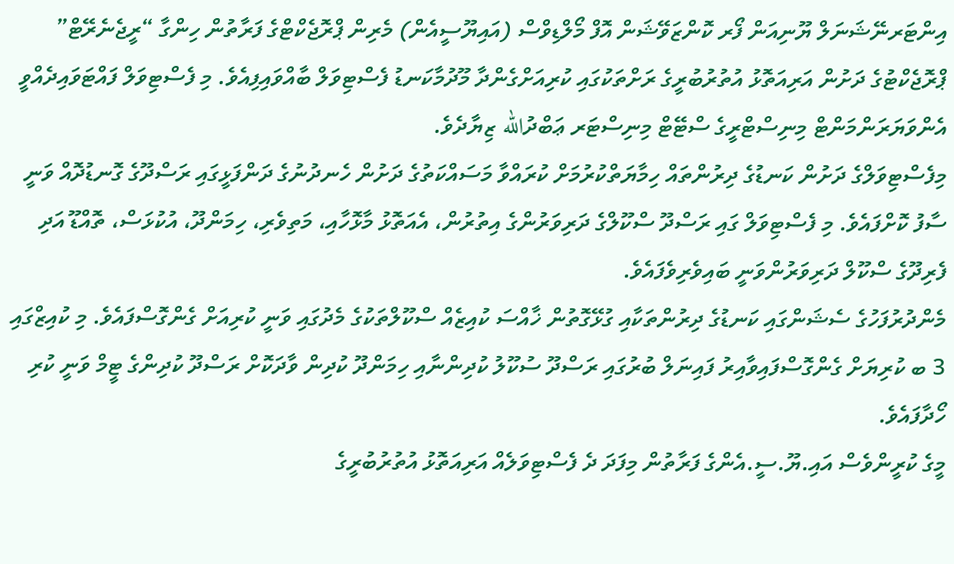އިންޓަރނޭޝަނަލް ޔޫނިއަން ފޯރ ކޮންޒަވޭޝަން އޮފް މޯލްޑިވްސް (އައިޔޫސީއެން) މެރިން ޕްރޮޖެކްޓްގެ ފަރާތުން ހިންގާ “ރީޖެނެރޭޓް” ޕްރޮޖެކްޓުގެ ދަށުން އަރިއަތޮޅު އުތުރުބުރީގެ ރަށްތަކުގައި ކުރިއަށްގެންދާ މޫދުމާކަނޑު ފެސްޓިވަލް ބާއްވައިފިއެވެ. މި ފެސްޓިވަލް ފައްޓަވައިދެއްވީ އެންވަޔަރަންމަންޓް މިނިސްޓްރީގެ ސްޓޭޓް މިނިސްޓަރ ޢަބްދުالله ޒިޔާދެވެ.
މިފެސްޓިވަލްގެ ދަށުން ކަނޑުގެ ދިރުންތައް ހިމާޔަތްކުރުމަށް ކުރައްވާ މަސައްކަތުގެ ދަށުން ހެނދުނުގެ ދަންފަޅީގައި ރަސްދޫގެ ގޮނޑުދޮއް ވަނީ ސާފު ކޮށްފައެވެ. މި ފެސްޓިވަލް ގައި ރަސްދޫ ސްކޫލްގެ ދަރިވަރުންގެ އިތުރުން، އެއަތޮޅު މާޅޮހާއި، މަތިވެރި، ހިމަންދޫ، އުކުޅަސް، ތޮއްޑޫ އަދި ފެރިދޫގެ ސްކޫލް ދަރިވަރުންވަނީ ބައިވެރިވެފައެވެ.
މެންދުރުފަހުގެ ސެޝަންގައި ކަނޑުގެ ދިރުންތަކާއި ގުޅޭގޮތުން ޚާއްސަ ކުއިޒެއް ސްކޫލްތަކުގެ މެދުގައި ވަނީ ކުރިއަށް ގެންގޮސްފައެވެ. މި ކުއިޒްގައި 3 ބ ކުރިޔަށް ގެންގޮސްފައިވާއިރު ފައިނަލް ބުރުގައި ރަސްދޫ ސުކޫލު ކުދިންނާއި ހިމަންދޫ ކުދިން ވާދަކޮށް ރަސްދޫ ކުދިންގެ ޓީމް ވަނީ ކުރި ހޯދާފައެވެ.
މީގެ ކުރީންވެސް އައި.ޔޫ.ސީ.އެންގެ ފަރާތުން މިފަދަ ދެ ފެސްޓިވަލެއް އަރިއަތޮޅު އުތުރުބުރީގެ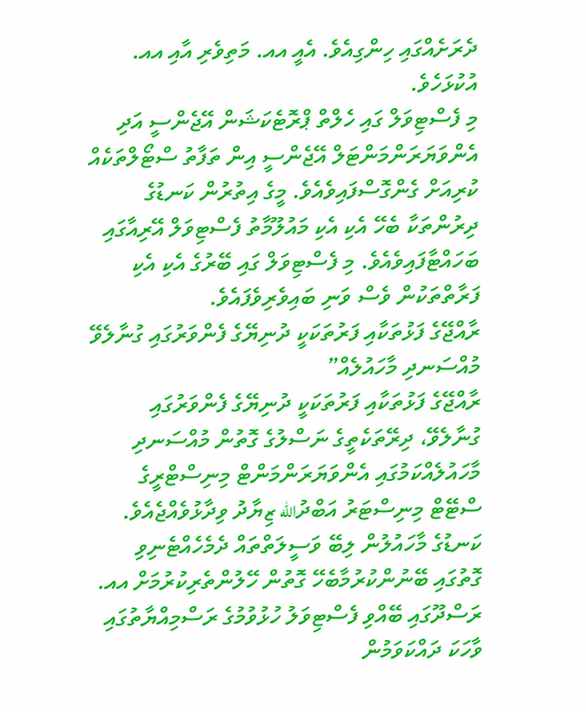ދެރަށެއްގައި ހިންގިއެވެ. އެއީ އއ. މަތިވެރި އާއި އއ. އުކުޅަހެވެ.
މި ފެސްޓިވަލް ގައި ހެލްތް ޕްރޮޓެކަޝަން އޭޖެންސީ އަދި އެންވަޔަރަންމަންޓަލް އޭޖެންސީ އިން ތަފާތު ސްޓޯލްތަކެއް ކުރިއަށް ގެންގޮސްފައިވެއެވެ. މީގެ އިތުރުން ކަނޑުގެ ދިރުންތަކާ ބެހޭ އެކި އެކި މައުލޫމާތު ފެސްޓިވަލް އޭރިއާގައި ބަހައްޓާފައިވެއެވެ. މި ފެސްޓިވަލް ގައި ބޭރުގެ އެކި އެކި ފަރާތްތަކުން ވެސް ވަނި ބައިވެރިވެފައެވެ.
ރާއްޖޭގެ ފަޅުތަކާއި ފަރުތަކަކީ ދުނިޔޭގެ ފެންވަރުގައި ގުނާލެވޭ މުއްސަނދި މާހައުލެއް”
ރާއްޖޭގެ ފަޅުތަކާއި ފަރުތަކަކީ ދުނިޔޭގެ ފެންވަރުގައި ގުނާލެވޭ، ދިރޭތަކެތީގެ ނަސްލުގެ ގޮތުން މުއްސަނދި މާހައުލެއްކަމުގައި އެންވަޔަރަންމަންޓް މިނިސްޓްރީގެ ސްޓޭޓް މިނިސްޓަރު އަބްދުالله ޒިޔާދު ވިދާޅުވެއްޖެއެވެ.
ކަނޑުގެ މާހައުލުން ލިބޭ ވަސީލަތްތައް ދެމެހެއްޓެނިވި ގޮތުގައި ބޭނުންކުރުމާބެހޭ ގޮތުން ހޭލުންތެރިކުރުމަށް އއ. ރަސްދޫގައި ބޭއްވި ފެސްޓިވަލު ހުޅުވުމުގެ ރަސްމިއްޔާތުގައި ވާހަކަ ދައްކަވަމުން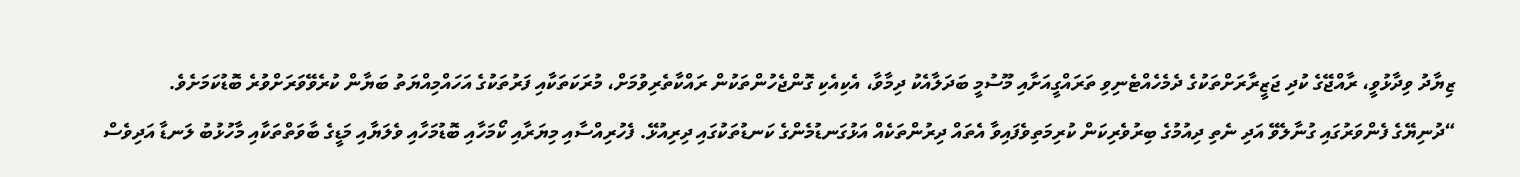ޒިޔާދު ވިދާޅުވީ، ރާއްޖޭގެ ކުދި ޖަޒީރާރަށްތަކުގެ ދެމެހެއްޓެނިވި ތަރައްގީއަށާއި މޫސުމީ ބަދަލާއެކު ދިމާވާ، އެކިއެކި ގޮންޖެހުންތަކުން ރައްކާތެރިވުމަށް، މުރަކަތަކާއި ފަރުތަކުގެ އަހައްމިއްޔަތު ބަޔާން ކުރެވޭވަރަށްވުރެ ބޮޑުކަމަށެވެ.
“ދުނިޔޭގެ ފެންވަރުގައި ގުނާލެވޭ އަދި ނެތި ދިއުމުގެ ބިރުވެރިކަން ކުރިމަތިވެފައިވާ އެތައް ދިރުންތަކެއް އަޅުގަނޑުމެންގެ ކަނޑުތަކުގައި ދިރިއުޅޭ. ފެހުރިއްސާއި މިޔަރާއި ކޯމަހާއި ބޮޑުމަހާއި ވެލަޔާއި މަޑީގެ ބާވަތްތަކާއި މާހުޅުބު ލަނޑާ އަދިވެސް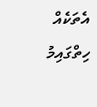އެތަކެއް ހިތްގައިމު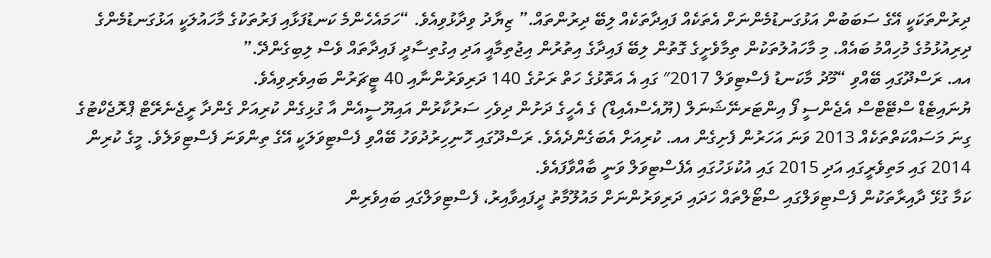ދިރުންތަކަކީ އޭގެ ސަބަބުން އަޅުގަނޑުމެންނަށް އެތަކެއް ފައިދާތަކެއް ލިބޭ ދިރުންތައް.” ޒިޔާދު ވިދާޅުވިއެވެ. “ހަމައެހެންމެ ކަނޑުފަޅާއި ފަރުތަކުގެ މާހައުލަކީ އަޅުގަނޑުމެންގެ ދިރިއުޅުމުގެ މުހިއްމު ބައެއް. މި މާހައުލުތަކުން ތިމާވެށީގެ ގޮތުން ލިބޭ ފައިދާގެ އިތުރުން އިޖުތިމާއީ އަދި އިގުތިސާދީ ފައިދާތައް ވެސް ލިބިގެންދޭ.”
އއ. ރަސްދޫގައި ބޭއްވި “މޫދު މާކަނޑު ފެސްޓިވަލް 2017″ ގައި އެ އަތޮޅުގެ ހަތް ރަށުގެ 140 ދަރިވަރުންނާއި 40 ޓީޗަރުން ބައިވެރިވިއެވެ.
ޔުނައިޓެޑް ސްޓޭޓްސް އެޖެންސީ ފޯ އިންޓަރނޭޝަނަލް (ޔޫއެސްއެއިޑް) ގެ އެހީގެ ދަށުން ދިވެހި ސަރުކާރުން އައިޔޫސީއެން އާ ގުޅިގެން ކުރިއަށް ގެންދާ ރީޖެނެރޭޓް ޕްރޮޖެކްޓުގެ ގިނަ މަސައްކަތްތަކެއް 2013 ވަނަ އަހަރުން ފެށިގެން އއ. ކުރިއަށް އެބަގެންދެއެވެ. ރަސްދޫގައި ހޮނިހިރުދުވަހު ބޭއްވި ފެސްޓިވަލަކީ އޭގެ ތިންވަނަ ފެސްޓިވަލެވެ. މީގެ ކުރިން 2014 ގައި މަތިވެރީގައި އަދި 2015 ގައި އުކުޅަހުގައި އެފެސްޓިވަލް ވަނީ ބާއްވާފައެވެ.
ކަމާ ގުޅޭ ދާއިރާތަކުން ފެސްޓިވަލްގައި ސްޓޯލްތައް ހަދައި ދަރިވަރުންނަށް މައުލޫމާތު ދީފައިވާއިރު، ފެސްޓިވަލްގައި ބައިވެރިން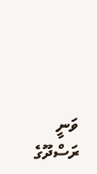ވަނީ ރަސްދޫގެ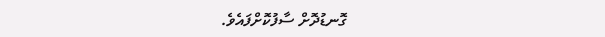ގޮނޑުދޮށް ސާފުކޮށްފައެވެ.